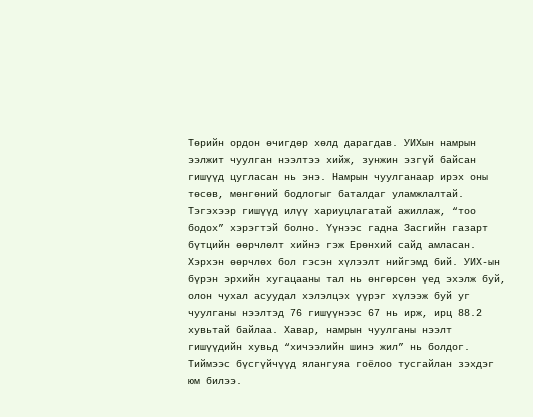Төрийн ордон өчигдөр хөлд дарагдав. УИХын намрын ээлжит чуулган нээлтээ хийж, зунжин эзгүй байсан гишүүд цугласан нь энэ. Намрын чуулганаар ирэх оны төсөв, мөнгөний бодлогыг баталдаг уламжлалтай. Тэгэхээр гишүүд илүү хариуцлагатай ажиллаж, “тоо бодох” хэрэгтэй болно. Үүнээс гадна Засгийн газарт бүтцийн өөрчлөлт хийнэ гэж Ерөнхий сайд амласан. Хэрхэн өөрчлөх бол гэсэн хүлээлт нийгэмд бий. УИХ-ын бүрэн эрхийн хугацааны тал нь өнгөрсөн үед эхэлж буй, олон чухал асуудал хэлэлцэх үүрэг хүлээж буй уг чуулганы нээлтэд 76 гишүүнээс 67 нь ирж, ирц 88.2 хувьтай байлаа. Хавар, намрын чуулганы нээлт гишүүдийн хувьд “хичээлийн шинэ жил” нь болдог. Тиймээс бүсгүйчүүд ялангуяа гоёлоо тусгайлан зэхдэг юм билээ.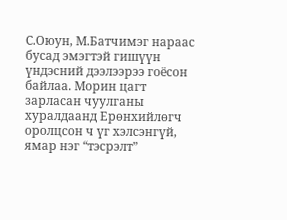С.Оюун, М.Батчимэг нараас бусад эмэгтэй гишүүн үндэсний дээлээрээ гоёсон байлаа. Морин цагт зарласан чуулганы хуралдаанд Ерөнхийлөгч оролцсон ч үг хэлсэнгүй, ямар нэг “тэсрэлт”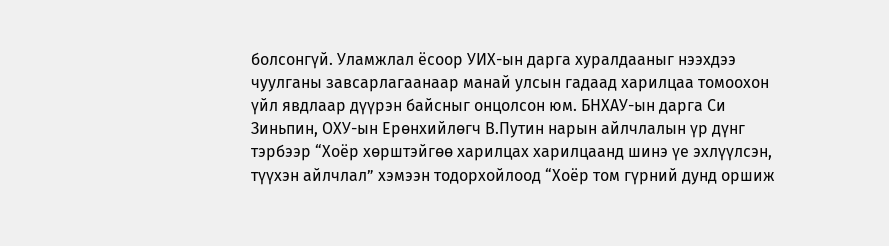болсонгүй. Уламжлал ёсоор УИХ-ын дарга хуралдааныг нээхдээ чуулганы завсарлагаанаар манай улсын гадаад харилцаа томоохон үйл явдлаар дүүрэн байсныг онцолсон юм. БНХАУ-ын дарга Си Зиньпин, ОХУ-ын Ерөнхийлөгч В.Путин нарын айлчлалын үр дүнг тэрбээр “Хоёр хөрштэйгөө харилцах харилцаанд шинэ үе эхлүүлсэн, түүхэн айлчлал” хэмээн тодорхойлоод “Хоёр том гүрний дунд оршиж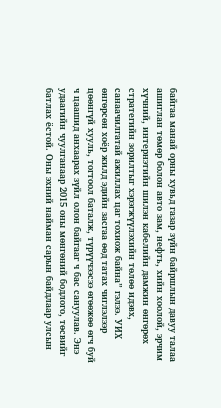байгаа манай орны хувьд газар зүйн байршлын давуу талаа ашиглан төмөр болон авто зам, нефть, хийн хоолой, эрчим хүчний, интернэтийн шилэн кабелийн дамжин өнгөрөх стратегийн зорилтыг хэрэгжүүлэхийн төлөө идэвх, санаачилгатай ажиллах цаг тохиож байна” гэлээ. УИХ өнгөрсөн хоёр жилд эдийн засгаа өөд татах чиглэлээр цөөнгүй хууль, тогтоол баталж, түрүүчээсээ өгөөжөө өгч буй ч цаашид анхаарах зүйл олон байгааг ч бас сануулав. Энэ удаагийн чуулганаар 2015 оны мөнгөний бодлого, төсвийг батлах ёстой. Оны эхний найман сарын байдлаар улсын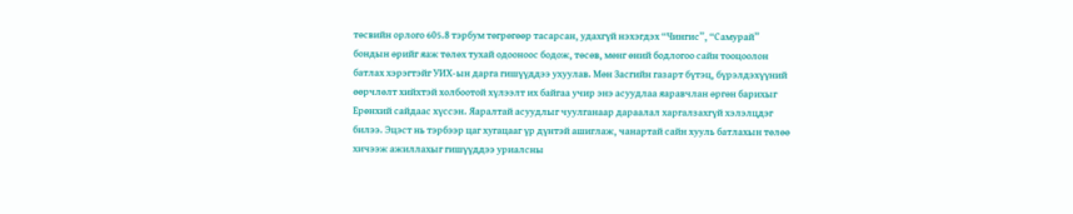төсвийн орлого 605.8 тэрбум төгрөгөөр тасарсан, удахгүй нэхэгдэх “Чингис”, “Самурай” бондын өрийг яаж төлөх тухай одооноос бодож, төсөв, мөнг өний бодлогоо сайн тооцоолон батлах хэрэгтэйг УИХ-ын дарга гишүүддээ ухуулав. Мөн Засгийн газарт бүтэц, бүрэлдэхүүний өөрчлөлт хийхтэй холбоотой хүлээлт их байгаа учир энэ асуудлаа яаравчлан өргөн барихыг Ерөнхий сайдаас хүссэн. Яаралтай асуудлыг чуулганаар дараалал харгалзахгүй хэлэлцдэг билээ. Эцэст нь тэрбээр цаг хугацааг үр дүнтэй ашиглаж, чанартай сайн хууль батлахын төлөө хичээж ажиллахыг гишүүддээ уриалсны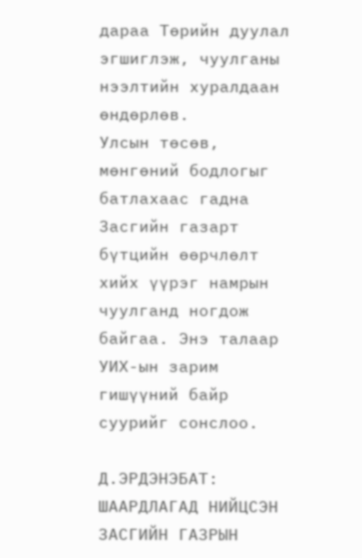дараа Төрийн дуулал эгшиглэж, чуулганы нээлтийн хуралдаан өндөрлөв.
Улсын төсөв, мөнгөний бодлогыг батлахаас гадна Засгийн газарт бүтцийн өөрчлөлт хийх үүрэг намрын чуулганд ногдож байгаа. Энэ талаар УИХ-ын зарим гишүүний байр суурийг сонслоо.

Д.ЭРДЭНЭБАТ: ШААРДЛАГАД НИЙЦСЭН ЗАСГИЙН ГАЗРЫН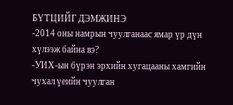БҮТЦИЙГ ДЭМЖИНЭ
-2014 оны намрын чуулганаас ямар үр дүн хүлээж байна вэ?
-УИХ-ын бүрэн эрхийн хугацааны хамгийн чухал үеийн чуулган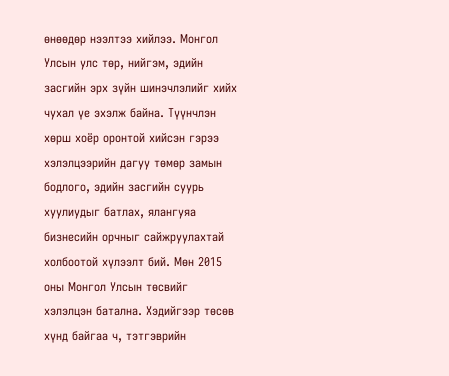өнөөдөр нээлтээ хийлээ. Монгол Улсын улс төр, нийгэм, эдийн засгийн эрх зүйн шинэчлэлийг хийх чухал үе эхэлж байна. Түүнчлэн хөрш хоёр оронтой хийсэн гэрээ хэлэлцээрийн дагуу төмөр замын бодлого, эдийн засгийн суурь хуулиудыг батлах, ялангуяа бизнесийн орчныг сайжруулахтай холбоотой хүлээлт бий. Мөн 2015 оны Монгол Улсын төсвийг хэлэлцэн батална. Хэдийгээр төсөв хүнд байгаа ч, тэтгэврийн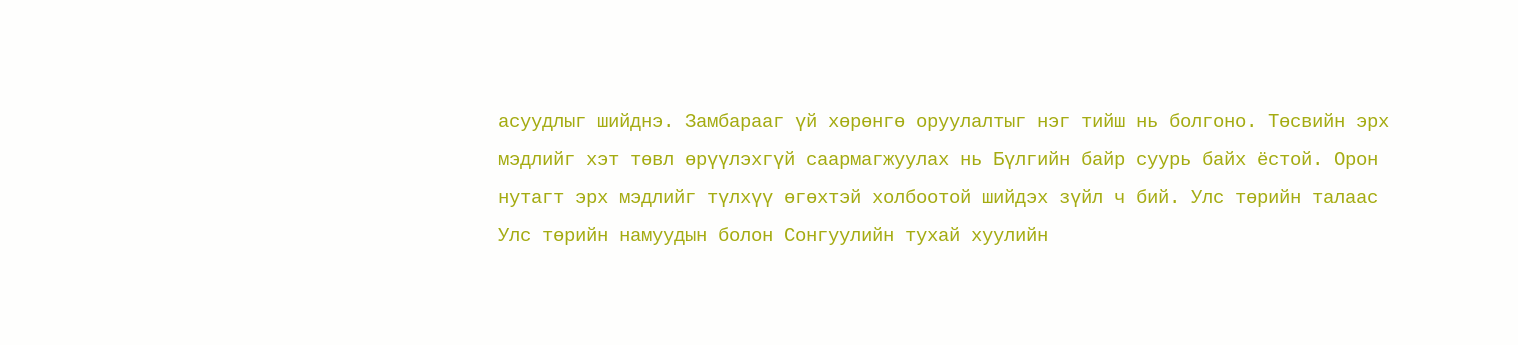асуудлыг шийднэ. Замбарааг үй хөрөнгө оруулалтыг нэг тийш нь болгоно. Төсвийн эрх мэдлийг хэт төвл өрүүлэхгүй саармагжуулах нь Бүлгийн байр суурь байх ёстой. Орон нутагт эрх мэдлийг түлхүү өгөхтэй холбоотой шийдэх зүйл ч бий. Улс төрийн талаас Улс төрийн намуудын болон Сонгуулийн тухай хуулийн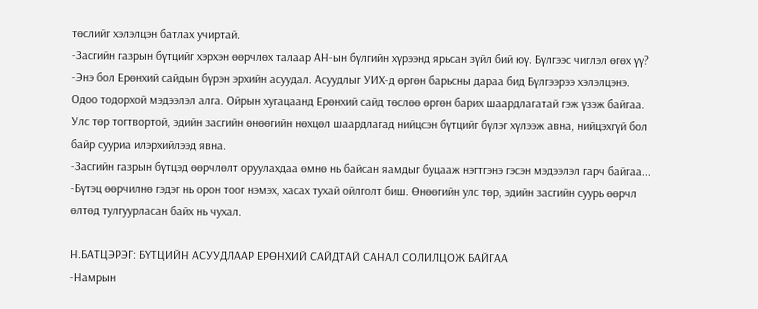төслийг хэлэлцэн батлах учиртай.
-Засгийн газрын бүтцийг хэрхэн өөрчлөх талаар АН-ын бүлгийн хүрээнд ярьсан зүйл бий юү. Бүлгээс чиглэл өгөх үү?
-Энэ бол Ерөнхий сайдын бүрэн эрхийн асуудал. Асуудлыг УИХ-д өргөн барьсны дараа бид Бүлгээрээ хэлэлцэнэ. Одоо тодорхой мэдээлэл алга. Ойрын хугацаанд Ерөнхий сайд төслөө өргөн барих шаардлагатай гэж үзэж байгаа. Улс төр тогтвортой, эдийн засгийн өнөөгийн нөхцөл шаардлагад нийцсэн бүтцийг бүлэг хүлээж авна, нийцэхгүй бол байр сууриа илэрхийлээд явна.
-Засгийн газрын бүтцэд өөрчлөлт оруулахдаа өмнө нь байсан яамдыг буцааж нэгтгэнэ гэсэн мэдээлэл гарч байгаа...
-Бүтэц өөрчилнө гэдэг нь орон тоог нэмэх, хасах тухай ойлголт биш. Өнөөгийн улс төр, эдийн засгийн суурь өөрчл өлтөд тулгуурласан байх нь чухал.

Н.БАТЦЭРЭГ: БҮТЦИЙН АСУУДЛААР ЕРӨНХИЙ САЙДТАЙ САНАЛ СОЛИЛЦОЖ БАЙГАА
-Намрын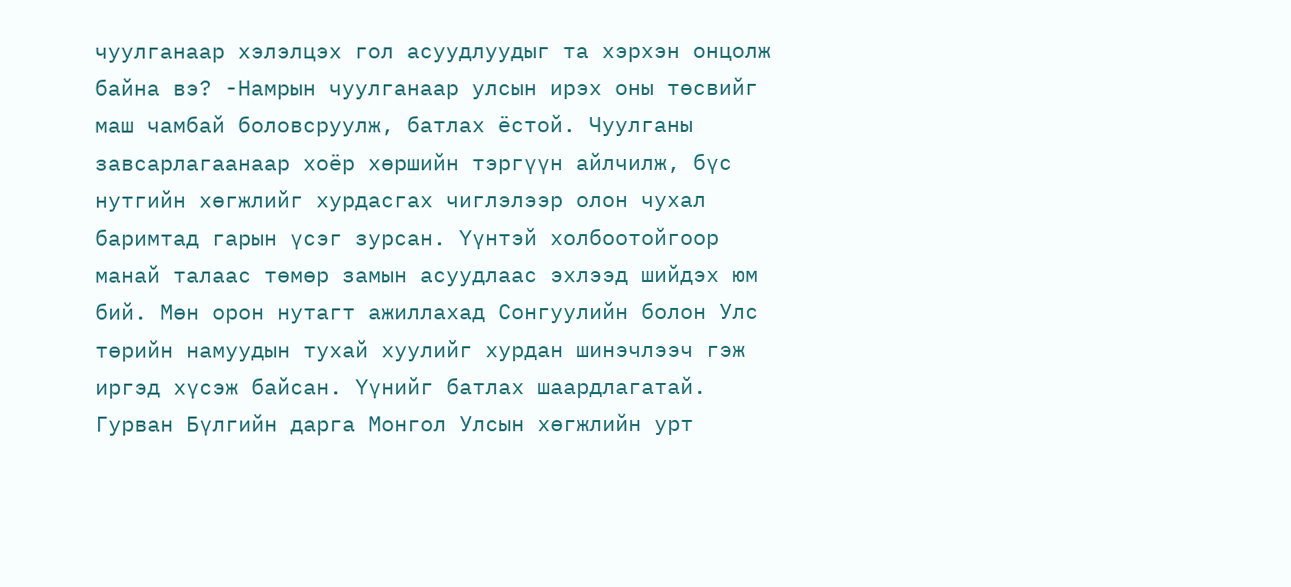чуулганаар хэлэлцэх гол асуудлуудыг та хэрхэн онцолж байна вэ? -Намрын чуулганаар улсын ирэх оны төсвийг маш чамбай боловсруулж, батлах ёстой. Чуулганы завсарлагаанаар хоёр хөршийн тэргүүн айлчилж, бүс нутгийн хөгжлийг хурдасгах чиглэлээр олон чухал баримтад гарын үсэг зурсан. Үүнтэй холбоотойгоор манай талаас төмөр замын асуудлаас эхлээд шийдэх юм бий. Мөн орон нутагт ажиллахад Сонгуулийн болон Улс төрийн намуудын тухай хуулийг хурдан шинэчлээч гэж иргэд хүсэж байсан. Үүнийг батлах шаардлагатай. Гурван Бүлгийн дарга Монгол Улсын хөгжлийн урт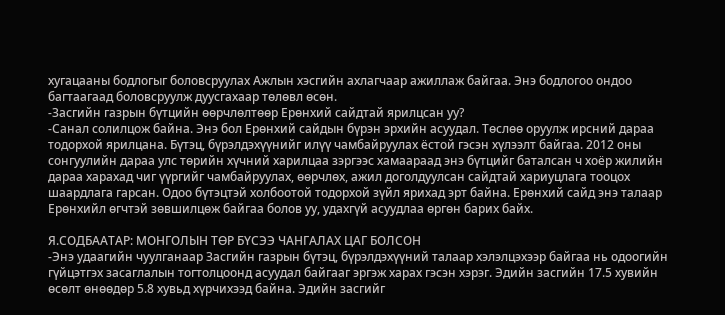хугацааны бодлогыг боловсруулах Ажлын хэсгийн ахлагчаар ажиллаж байгаа. Энэ бодлогоо ондоо багтаагаад боловсруулж дуусгахаар төлөвл өсөн.
-Засгийн газрын бүтцийн өөрчлөлтөөр Ерөнхий сайдтай ярилцсан уу?
-Санал солилцож байна. Энэ бол Ерөнхий сайдын бүрэн эрхийн асуудал. Төслөө оруулж ирсний дараа тодорхой ярилцана. Бүтэц, бүрэлдэхүүнийг илүү чамбайруулах ёстой гэсэн хүлээлт байгаа. 2012 оны сонгуулийн дараа улс төрийн хүчний харилцаа зэргээс хамаараад энэ бүтцийг баталсан ч хоёр жилийн дараа харахад чиг үүргийг чамбайруулах, өөрчлөх, ажил доголдуулсан сайдтай хариуцлага тооцох шаардлага гарсан. Одоо бүтэцтэй холбоотой тодорхой зүйл ярихад эрт байна. Ерөнхий сайд энэ талаар Ерөнхийл өгчтэй зөвшилцөж байгаа болов уу, удахгүй асуудлаа өргөн барих байх.

Я.СОДБААТАР: МОНГОЛЫН ТӨР БҮСЭЭ ЧАНГАЛАХ ЦАГ БОЛСОН
-Энэ удаагийн чуулганаар Засгийн газрын бүтэц, бүрэлдэхүүний талаар хэлэлцэхээр байгаа нь одоогийн гүйцэтгэх засаглалын тогтолцоонд асуудал байгааг эргэж харах гэсэн хэрэг. Эдийн засгийн 17.5 хувийн өсөлт өнөөдөр 5.8 хувьд хүрчихээд байна. Эдийн засгийг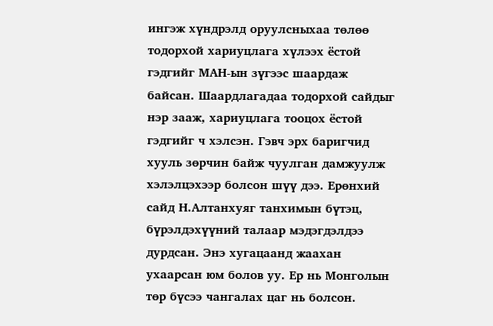ингэж хүндрэлд оруулсныхаа төлөө тодорхой хариуцлага хүлээх ёстой гэдгийг МАН-ын зүгээс шаардаж байсан. Шаардлагадаа тодорхой сайдыг нэр зааж, хариуцлага тооцох ёстой гэдгийг ч хэлсэн. Гэвч эрх баригчид хууль зөрчин байж чуулган дамжуулж хэлэлцэхээр болсон шүү дээ. Ерөнхий сайд Н.Алтанхуяг танхимын бүтэц, бүрэлдэхүүний талаар мэдэгдэлдээ дурдсан. Энэ хугацаанд жаахан ухаарсан юм болов уу. Ер нь Монголын төр бүсээ чангалах цаг нь болсон.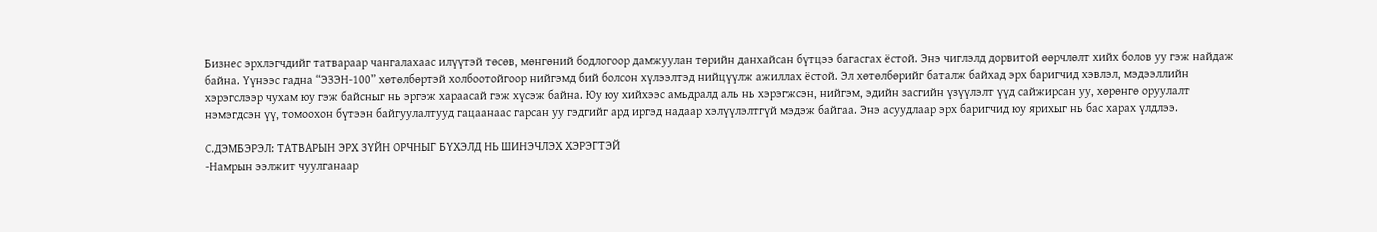Бизнес эрхлэгчдийг татвараар чангалахаас илүүтэй төсөв, мөнгөний бодлогоор дамжуулан төрийн данхайсан бүтцээ багасгах ёстой. Энэ чиглэлд дорвитой өөрчлөлт хийх болов уу гэж найдаж байна. Үүнээс гадна “ЭЗЭН-100” хөтөлбөртэй холбоотойгоор нийгэмд бий болсон хүлээлтэд нийцүүлж ажиллах ёстой. Эл хөтөлбөрийг баталж байхад эрх баригчид хэвлэл, мэдээллийн хэрэгслээр чухам юу гэж байсныг нь эргэж хараасай гэж хүсэж байна. Юу юу хийхээс амьдралд аль нь хэрэгжсэн, нийгэм, эдийн засгийн үзүүлэлт үүд сайжирсан уу, хөрөнгө оруулалт нэмэгдсэн үү, томоохон бүтээн байгуулалтууд гацаанаас гарсан уу гэдгийг ард иргэд надаар хэлүүлэлтгүй мэдэж байгаа. Энэ асуудлаар эрх баригчид юу ярихыг нь бас харах үлдлээ.

С.ДЭМБЭРЭЛ: ТАТВАРЫН ЭРХ ЗҮЙН ОРЧНЫГ БҮХЭЛД НЬ ШИНЭЧЛЭХ ХЭРЭГТЭЙ
-Намрын ээлжит чуулганаар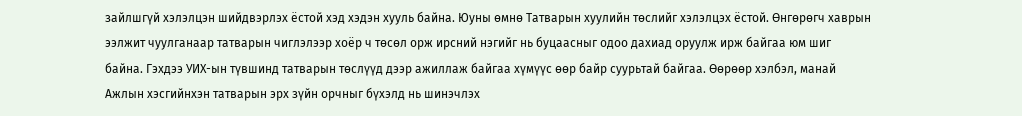зайлшгүй хэлэлцэн шийдвэрлэх ёстой хэд хэдэн хууль байна. Юуны өмнө Татварын хуулийн төслийг хэлэлцэх ёстой. Өнгөрөгч хаврын ээлжит чуулганаар татварын чиглэлээр хоёр ч төсөл орж ирсний нэгийг нь буцаасныг одоо дахиад оруулж ирж байгаа юм шиг байна. Гэхдээ УИХ-ын түвшинд татварын төслүүд дээр ажиллаж байгаа хүмүүс өөр байр суурьтай байгаа. Өөрөөр хэлбэл, манай Ажлын хэсгийнхэн татварын эрх зүйн орчныг бүхэлд нь шинэчлэх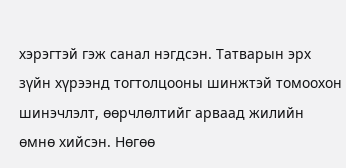хэрэгтэй гэж санал нэгдсэн. Татварын эрх зүйн хүрээнд тогтолцооны шинжтэй томоохон шинэчлэлт, өөрчлөлтийг арваад жилийн өмнө хийсэн. Нөгөө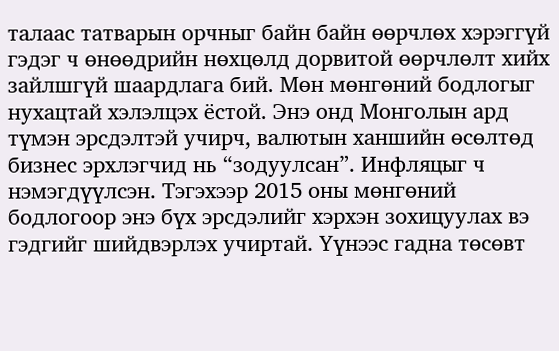талаас татварын орчныг байн байн өөрчлөх хэрэггүй гэдэг ч өнөөдрийн нөхцөлд дорвитой өөрчлөлт хийх зайлшгүй шаардлага бий. Мөн мөнгөний бодлогыг нухацтай хэлэлцэх ёстой. Энэ онд Монголын ард түмэн эрсдэлтэй учирч, валютын ханшийн өсөлтөд бизнес эрхлэгчид нь “зодуулсан”. Инфляцыг ч нэмэгдүүлсэн. Тэгэхээр 2015 оны мөнгөний бодлогоор энэ бүх эрсдэлийг хэрхэн зохицуулах вэ гэдгийг шийдвэрлэх учиртай. Үүнээс гадна төсөвт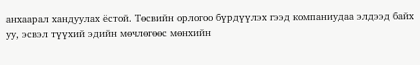анхаарал хандуулах ёстой. Төсвийн орлогоо бүрдүүлэх гээд компаниудаа элдээд байх уу, эсвэл түүхий эдийн мөчлөгөөс мөнхийн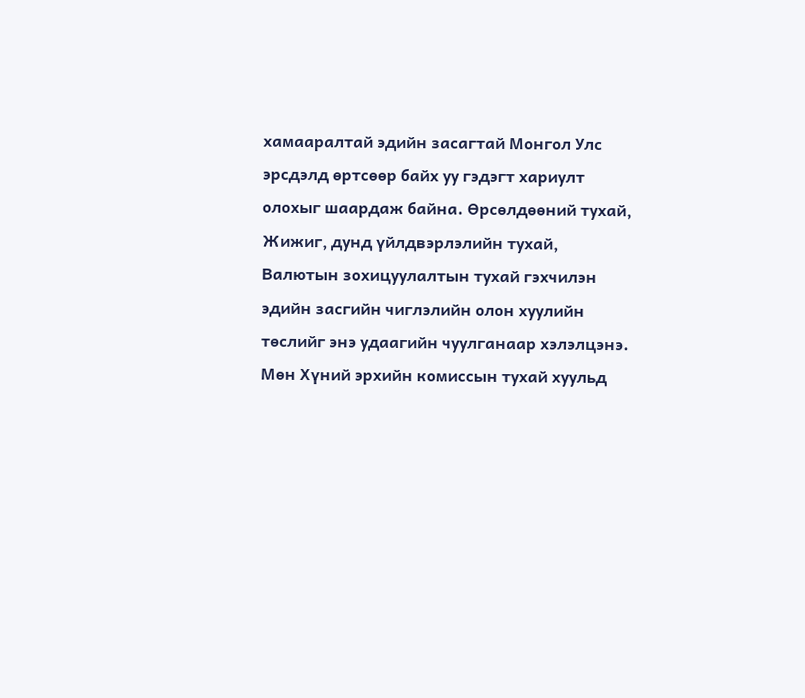хамааралтай эдийн засагтай Монгол Улс эрсдэлд өртсөөр байх уу гэдэгт хариулт олохыг шаардаж байна. Өрсөлдөөний тухай, Жижиг, дунд үйлдвэрлэлийн тухай, Валютын зохицуулалтын тухай гэхчилэн эдийн засгийн чиглэлийн олон хуулийн төслийг энэ удаагийн чуулганаар хэлэлцэнэ. Мөн Хүний эрхийн комиссын тухай хуульд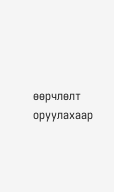өөрчлөлт оруулахаар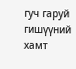гуч гаруй гишүүний хамт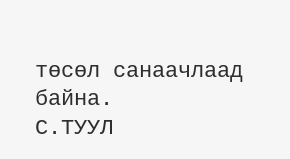төсөл санаачлаад байна.
С.ТУУЛ